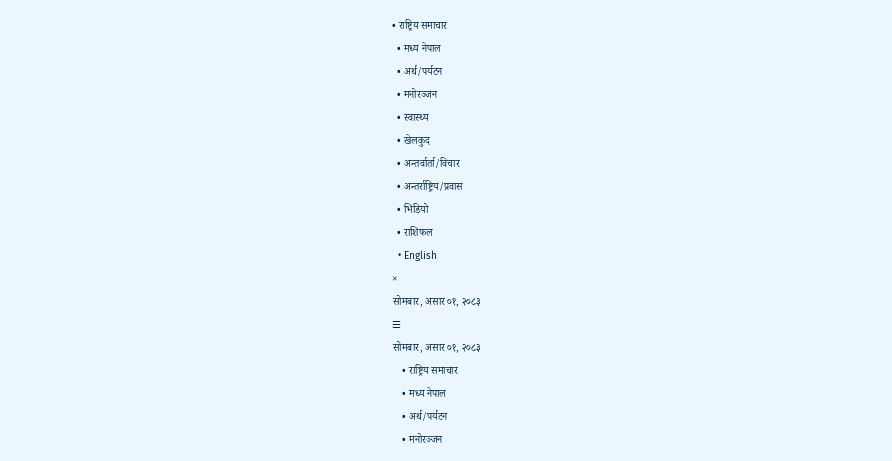• राष्ट्रिय समाचार
  • मध्य नेपाल
  • अर्थ/पर्यटन
  • मनोरञ्जन
  • स्वास्थ्य
  • खेलकुद
  • अन्तर्वार्ता/विचार
  • अन्तर्राष्ट्रिय/प्रवास
  • भिडियो
  • राशिफल
  • English
×
सोमबार, असार ०१, २०८३
☰
सोमबार, असार ०१, २०८३
    • राष्ट्रिय समाचार
    • मध्य नेपाल
    • अर्थ/पर्यटन
    • मनोरञ्जन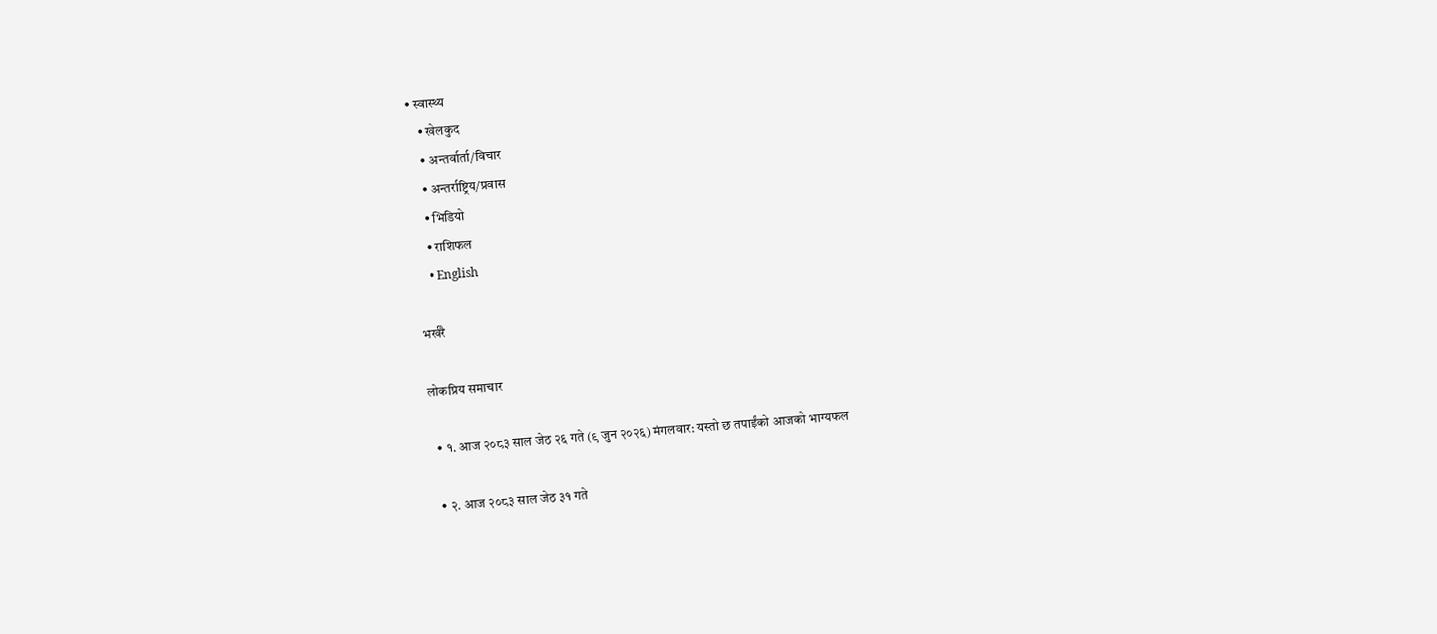• स्वास्थ्य
    • खेलकुद
    • अन्तर्वार्ता/विचार
    • अन्तर्राष्ट्रिय/प्रवास
    • भिडियो
    • राशिफल
    • English

भर्खरै

लोकप्रिय समाचार

  • १. आज २०८३ साल जेठ २६ गते (९ जुन २०२६) मंगलवार: यस्तो छ तपाईंको आजको भाग्यफल

  • २. आज २०८३ साल जेठ ३१ गते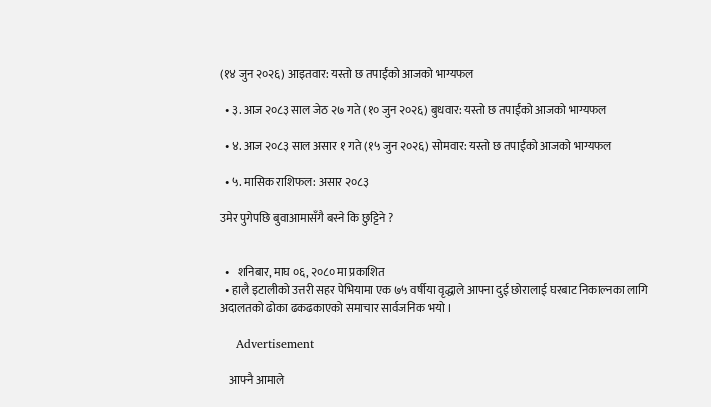(१४ जुन २०२६) आइतवार: यस्तो छ तपाईंको आजको भाग्यफल

  • ३. आज २०८३ साल जेठ २७ गते (१० जुन २०२६) बुधवार: यस्तो छ तपाईंको आजको भाग्यफल

  • ४. आज २०८३ साल असार १ गते (१५ जुन २०२६) सोमवार: यस्तो छ तपाईंको आजको भाग्यफल

  • ५. मासिक राशिफल: असार २०८३

उमेर पुगेपछि बुवाआमासँगै बस्ने कि छुट्टिने ?


  •   शनिबार, माघ ०६, २०८० मा प्रकाशित
  • हालै इटालीको उत्तरी सहर पेभियामा एक ७५ वर्षीया वृद्धाले आफ्ना दुई छोरालाई घरबाट निकाल्नका लागि अदालतको ढोका ढकढकाएको समाचार सार्वजनिक भयो ।

    Advertisement

    आफ्नै आमाले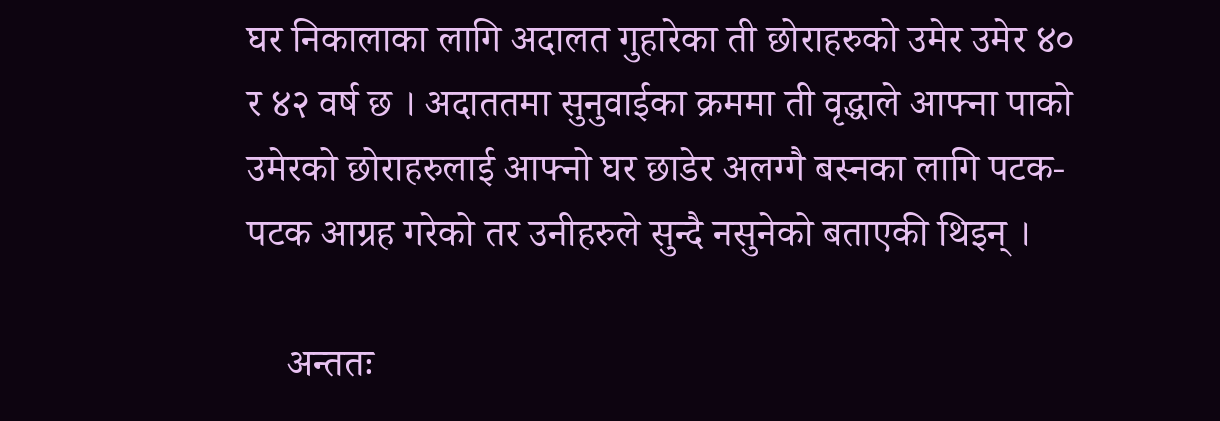घर निकालाका लागि अदालत गुहारेका ती छोराहरुको उमेर उमेर ४० र ४२ वर्ष छ । अदाततमा सुनुवाईका क्रममा ती वृद्धाले आफ्ना पाको उमेरको छोराहरुलाई आफ्नो घर छाडेर अलग्गै बस्नका लागि पटक-पटक आग्रह गरेको तर उनीहरुले सुन्दै नसुनेको बताएकी थिइन् ।

    अन्ततः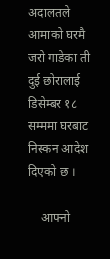अदालतले आमाको घरमै जरो गाडेका ती दुई छोरालाई डिसेम्बर १८ सम्ममा घरबाट निस्कन आदेश दिएको छ ।

    आफ्नो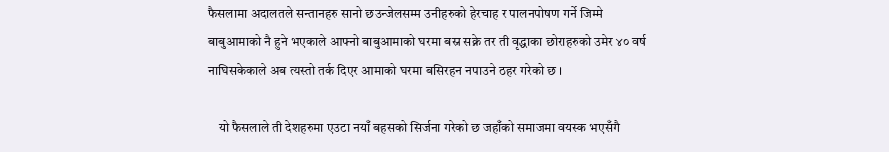फैसलामा अदालतले सन्तानहरु सानो छउन्जेलसम्म उनीहरुको हेरचाह र पालनपोषण गर्ने जिम्मे बाबुआमाको नै हुने भएकाले आफ्नो बाबुआमाको घरमा बस्न सक्ने तर ती वृद्धाका छोराहरुको उमेर ४० वर्ष नाघिसकेकाले अब त्यस्तो तर्क दिएर आमाको घरमा बसिरहन नपाउने ठहर गरेको छ ।

    यो फैसलाले ती देशहरुमा एउटा नयाँ बहसको सिर्जना गरेको छ जहाँको समाजमा वयस्क भएसँगै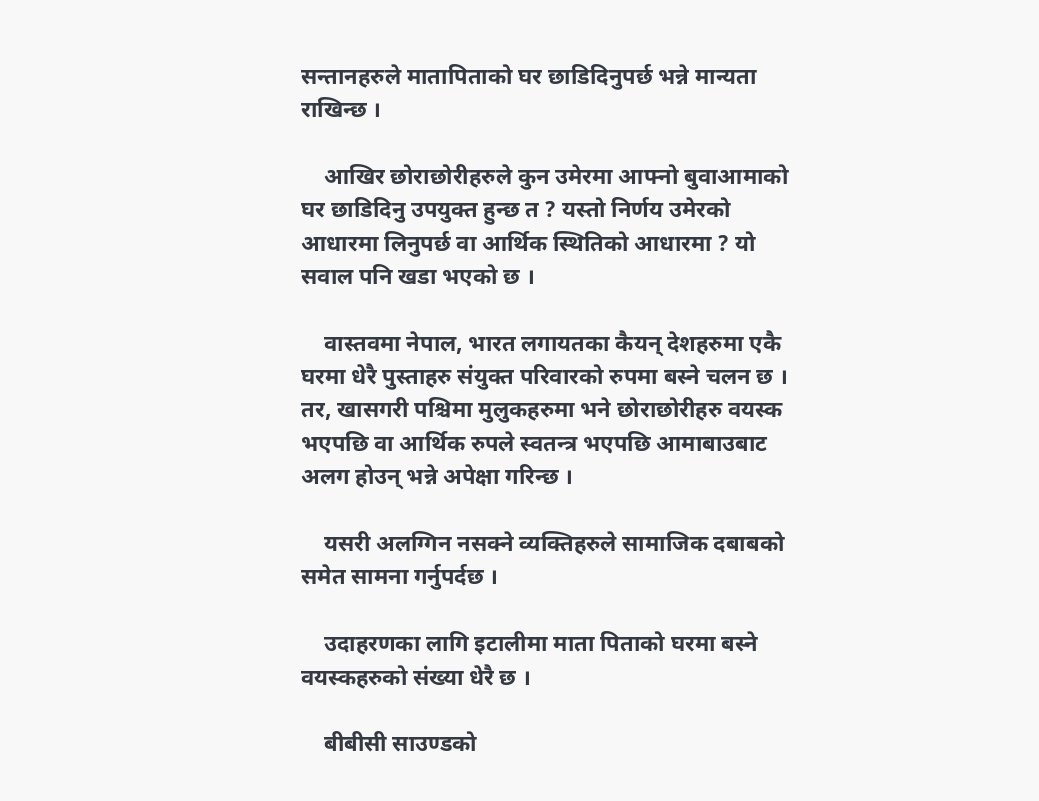सन्तानहरुले मातापिताको घर छाडिदिनुपर्छ भन्ने मान्यता राखिन्छ ।

    आखिर छोराछोरीहरुले कुन उमेरमा आफ्नो बुवाआमाको घर छाडिदिनु उपयुक्त हुन्छ त ? यस्तो निर्णय उमेरको आधारमा लिनुपर्छ वा आर्थिक स्थितिको आधारमा ? यो सवाल पनि खडा भएको छ ।

    वास्तवमा नेपाल, भारत लगायतका कैयन् देशहरुमा एकै घरमा धेरै पुस्ताहरु संयुक्त परिवारको रुपमा बस्ने चलन छ । तर, खासगरी पश्चिमा मुलुकहरुमा भने छोराछोरीहरु वयस्क भएपछि वा आर्थिक रुपले स्वतन्त्र भएपछि आमाबाउबाट अलग होउन् भन्ने अपेक्षा गरिन्छ ।

    यसरी अलग्गिन नसक्ने व्यक्तिहरुले सामाजिक दबाबको समेत सामना गर्नुपर्दछ ।

    उदाहरणका लागि इटालीमा माता पिताको घरमा बस्ने वयस्कहरुको संख्या धेरै छ ।

    बीबीसी साउण्डको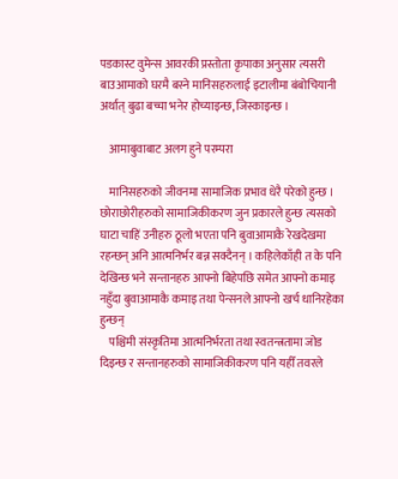पडकास्ट वुमेन्स आवरकी प्रस्तोता कृपाका अनुसार त्यसरी बाउआमाको घरमै बस्ने मानिसहरुलाई इटालीमा बंबोचियानी अर्थात् बुढा बच्चा भनेर होच्याइन्छ, जिस्काइन्छ ।

    आमाबुवाबाट अलग हुने परम्परा

    मानिसहरुको जीवनमा सामाजिक प्रभाव धेरै परेको हुन्छ । छोराछोरीहरुको सामाजिकीकरण जुन प्रकारले हुन्छ त्यसको घाटा चाहिं उनीहरु ठूलो भएता पनि बुवाआमाकै रेखदेखमा रहन्छन् अनि आत्मनिर्भर बन्न सक्दैनन् । कहिलेकाँही त के पनि देखिन्छ भने सन्तानहरु आफ्नो बिहेपछि समेत आफ्नो कमाइ नहुँदा बुवाआमाकै कमाइ तथा पेन्सनले आफ्नो खर्च धानिरहेका हुन्छन्
    पश्चिमी संस्कृतिमा आत्मनिर्भरता तथा स्वतन्त्रतामा जोड दिइन्छ र सन्तानहरुको सामाजिकीकरण पनि यहीँ तवरले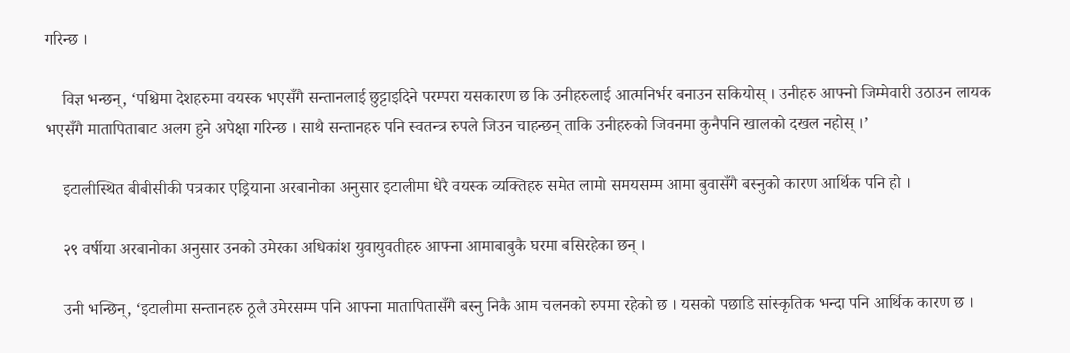गरिन्छ ।

    विज्ञ भन्छन्, ‘पश्चिमा देशहरुमा वयस्क भएसँगै सन्तानलाई छुट्टाइदिने परम्परा यसकारण छ कि उनीहरुलाई आत्मनिर्भर बनाउन सकियोस् । उनीहरु आफ्नो जिम्मेवारी उठाउन लायक भएसँगै मातापिताबाट अलग हुने अपेक्षा गरिन्छ । साथै सन्तानहरु पनि स्वतन्त्र रुपले जिउन चाहन्छन् ताकि उनीहरुको जिवनमा कुनैपनि खालको दखल नहोस् ।’

    इटालीस्थित बीबीसीकी पत्रकार एड्रियाना अरबानोका अनुसार इटालीमा धेरै वयस्क व्यक्तिहरु समेत लामो समयसम्म आमा बुवासँगै बस्नुको कारण आर्थिक पनि हो ।

    २९ वर्षीया अरबानोका अनुसार उनको उमेरका अधिकांश युवायुवतीहरु आफ्ना आमाबाबुकै घरमा बसिरहेका छन् ।

    उनी भन्छिन्, ‘इटालीमा सन्तानहरु ठूलै उमेरसम्म पनि आफ्ना मातापितासँगै बस्नु निकै आम चलनको रुपमा रहेको छ । यसको पछाडि सांस्कृतिक भन्दा पनि आर्थिक कारण छ ।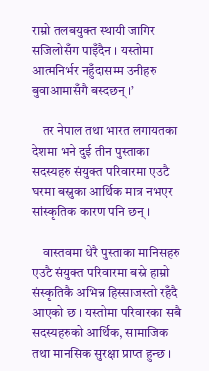राम्रो तलबयुक्त स्थायी जागिर सजिलोसँग पाइँदैन । यस्तोमा आत्मनिर्भर नहुँदासम्म उनीहरु बुवाआमासँगै बस्दछन् ।’

    तर नेपाल तथा भारत लगायतका देशमा भने दुई तीन पुस्ताका सदस्यहरु संयुक्त परिवारमा एउटै घरमा बस्नुका आर्थिक मात्र नभएर सांस्कृतिक कारण पनि छन् ।

    वास्तवमा धेरै पुस्ताका मानिसहरु एउटै संयुक्त परिवारमा बस्ने हाम्रो संस्कृतिकै अभिन्न हिस्साजस्तो रहँदै आएको छ । यस्तोमा परिवारका सबै सदस्यहरुको आर्थिक, सामाजिक तथा मानसिक सुरक्षा प्राप्त हुन्छ ।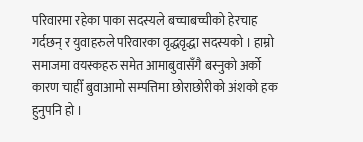परिवारमा रहेका पाका सदस्यले बच्चाबच्चीको हेरचाह गर्दछन् र युवाहरुले परिवारका वृद्धवृद्धा सदस्यको । हाम्रो समाजमा वयस्कहरु समेत आमाबुवासँगै बस्नुको अर्को कारण चाहीँ बुवाआमो सम्पत्तिमा छोराछोरीको अंशको हक हुनुपनि हो ।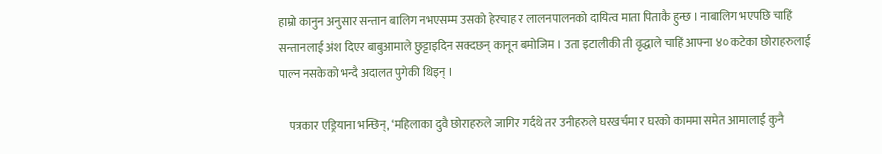हाम्रो कानुन अनुसार सन्तान बालिग नभएसम्म उसको हेरचाह र लालनपालनको दायित्व माता पिताकै हुन्छ । नाबालिग भएपछि चाहिं सन्तानलाई अंश दिएर बाबुआमाले छुट्टाइदिन सक्दछन् कानून बमोजिम । उता इटालीकी ती वृद्धाले चाहिं आफ्ना ४० कटेका छोराहरुलाई पाल्न नसकेको भन्दै अदालत पुगेकी थिइन् ।

    पत्रकार एड्रियाना भन्छिन्, ‘महिलाका दुवै छोराहरुले जागिर गर्दथे तर उनीहरुले घरखर्चमा र घरको काममा समेत आमालाई कुनै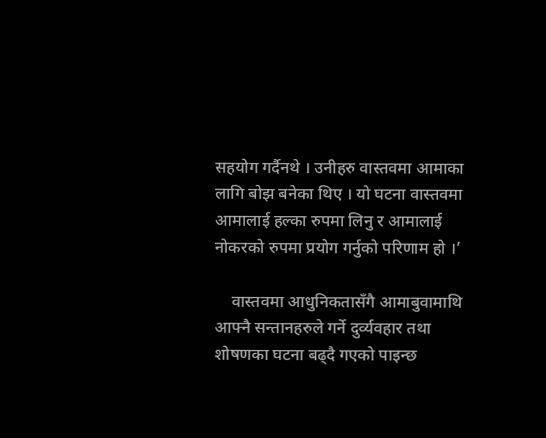सहयोग गर्दैनथे । उनीहरु वास्तवमा आमाका लागि बोझ बनेका थिए । यो घटना वास्तवमा आमालाई हल्का रुपमा लिनु र आमालाई नोकरको रुपमा प्रयोग गर्नुको परिणाम हो ।’

    वास्तवमा आधुनिकतासँगै आमाबुवामाथि आफ्नै सन्तानहरुले गर्ने दुर्व्यवहार तथा शोषणका घटना बढ्दै गएको पाइन्छ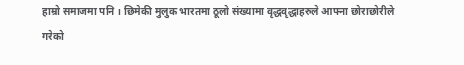हाम्रो समाजमा पनि । छिमेकी मुलुक भारतमा ठूलो संख्यामा वृद्धवृद्धाहरुले आफ्ना छोराछोरीले गरेको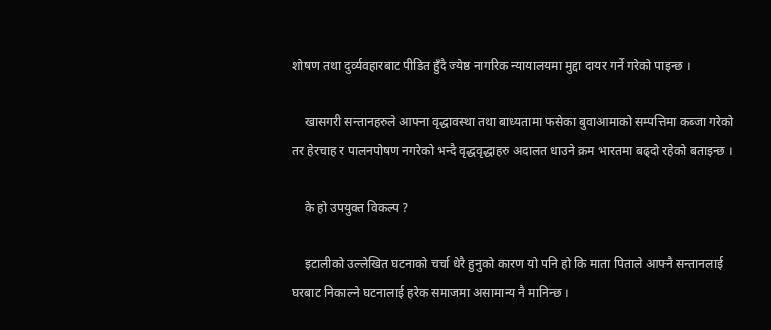शोषण तथा दुर्व्यवहारबाट पीडित हुँदै ज्येष्ठ नागरिक न्यायालयमा मुद्दा दायर गर्ने गरेको पाइन्छ ।

    खासगरी सन्तानहरुले आफ्ना वृद्धावस्था तथा बाध्यतामा फसेका बुवाआमाको सम्पत्तिमा कब्जा गरेको तर हेरचाह र पालनपोषण नगरेको भन्दै वृद्धवृद्धाहरु अदालत धाउने क्रम भारतमा बढ्दो रहेको बताइन्छ ।

    के हो उपयुक्त विकल्प ?

    इटालीको उल्लेखित घटनाको चर्चा धेरै हुनुको कारण यो पनि हो कि माता पिताले आफ्नै सन्तानलाई घरबाट निकाल्ने घटनालाई हरेक समाजमा असामान्य नै मानिन्छ ।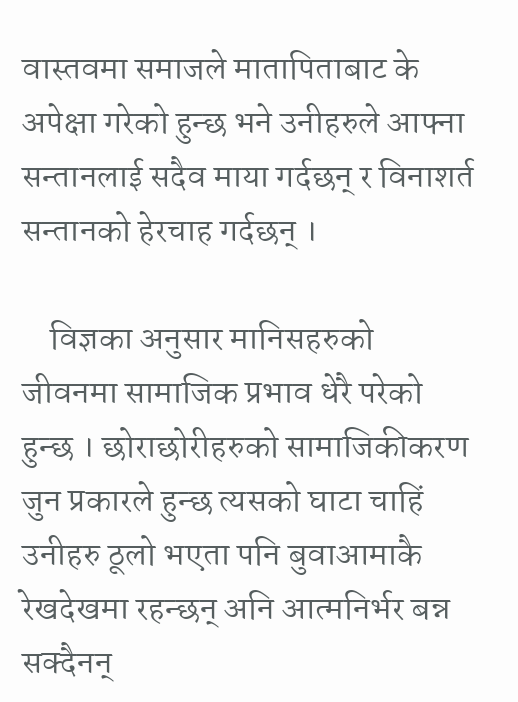वास्तवमा समाजले मातापिताबाट के अपेक्षा गरेको हुन्छ भने उनीहरुले आफ्ना सन्तानलाई सदैव माया गर्दछन् र विनाशर्त सन्तानको हेरचाह गर्दछन् ।

    विज्ञका अनुसार मानिसहरुको जीवनमा सामाजिक प्रभाव धेरै परेको हुन्छ । छोराछोरीहरुको सामाजिकीकरण जुन प्रकारले हुन्छ त्यसको घाटा चाहिं उनीहरु ठूलो भएता पनि बुवाआमाकै रेखदेखमा रहन्छन् अनि आत्मनिर्भर बन्न सक्दैनन्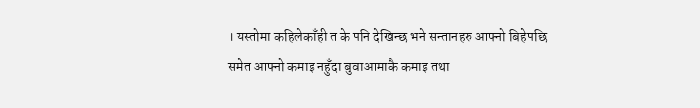। यस्तोमा कहिलेकाँही त के पनि देखिन्छ भने सन्तानहरु आफ्नो बिहेपछि समेत आफ्नो कमाइ नहुँदा बुवाआमाकै कमाइ तथा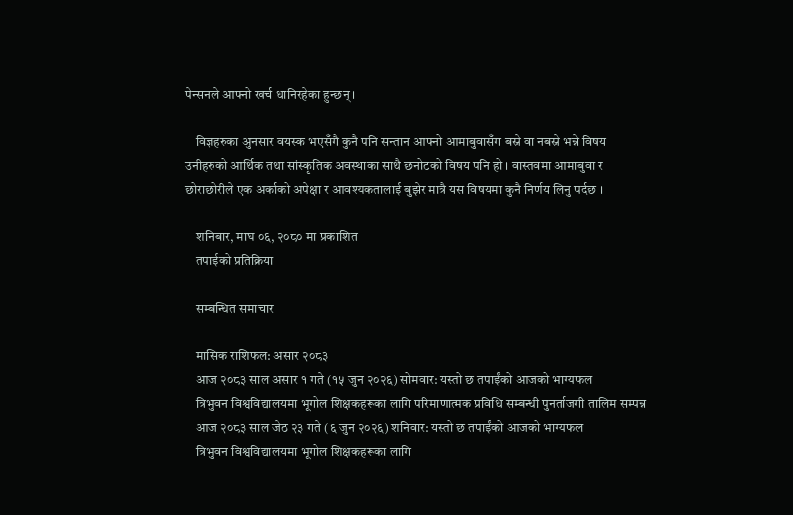पेन्सनले आफ्नो खर्च धानिरहेका हुन्छन् ।

    विज्ञहरुका अुनसार वयस्क भएसँगै कुनै पनि सन्तान आफ्नो आमाबुवासँग बस्ने वा नबस्ने भन्ने विषय उनीहरुको आर्थिक तथा सांस्कृतिक अवस्थाका साथै छनोटको विषय पनि हो । वास्तवमा आमाबुवा र छोराछोरीले एक अर्काको अपेक्षा र आवश्यकतालाई बुझेर मात्रै यस विषयमा कुनै निर्णय लिनु पर्दछ ।

    शनिबार, माघ ०६, २०८० मा प्रकाशित
    तपाईको प्रतिक्रिया

    सम्बन्धित समाचार

    मासिक राशिफल: असार २०८३
    आज २०८३ साल असार १ गते (१५ जुन २०२६) सोमवार: यस्तो छ तपाईंको आजको भाग्यफल
    त्रिभुवन विश्वविद्यालयमा भूगोल शिक्षकहरूका लागि परिमाणात्मक प्रविधि सम्बन्धी पुनर्ताजगी तालिम सम्पन्न
    आज २०८३ साल जेठ २३ गते (६ जुन २०२६) शनिवार: यस्तो छ तपाईंको आजको भाग्यफल
    त्रिभुवन विश्वविद्यालयमा भूगोल शिक्षकहरूका लागि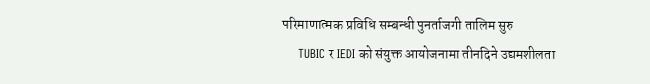परिमाणात्मक प्रविधि सम्बन्धी पुनर्ताजगी तालिम सुरु
    TUBIC र IEDI को संयुक्त आयोजनामा तीनदिने उद्यमशीलता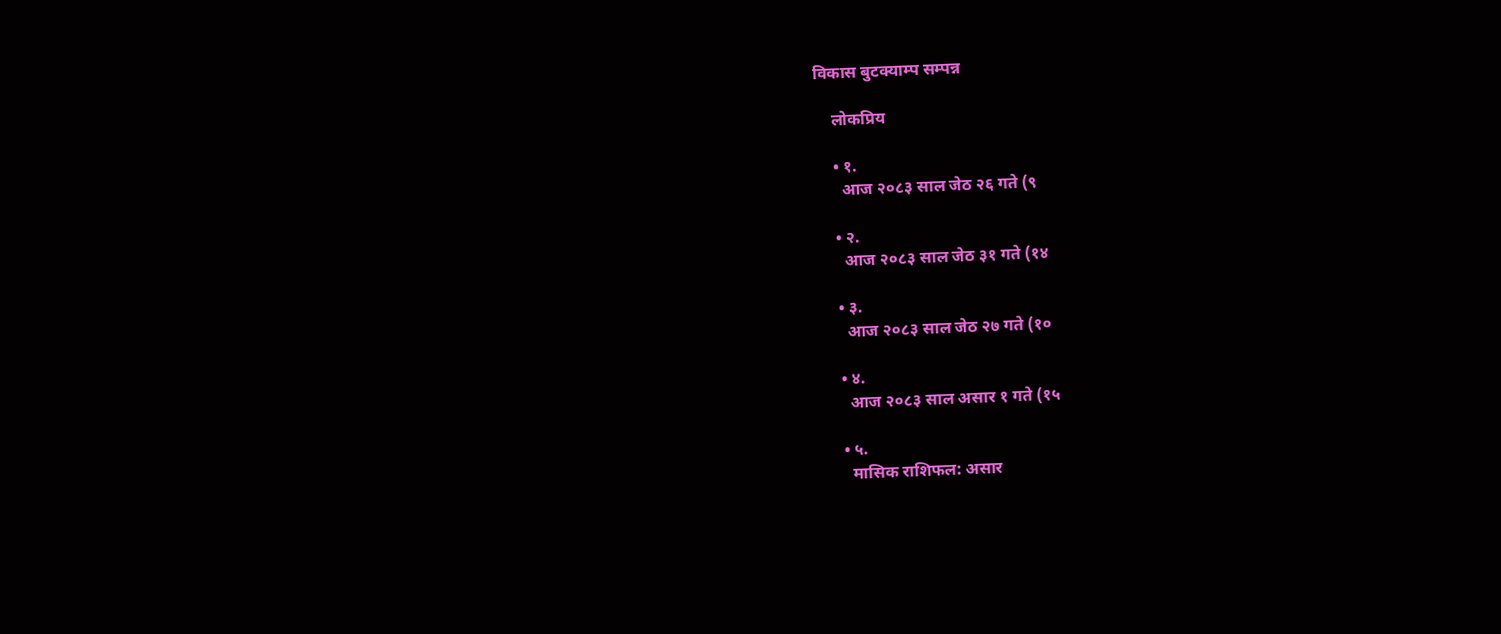विकास बुटक्याम्प सम्पन्न

    लोकप्रिय

    • १.
      आज २०८३ साल जेठ २६ गते (९

    • २.
      आज २०८३ साल जेठ ३१ गते (१४

    • ३.
      आज २०८३ साल जेठ २७ गते (१०

    • ४.
      आज २०८३ साल असार १ गते (१५

    • ५.
      मासिक राशिफल: असार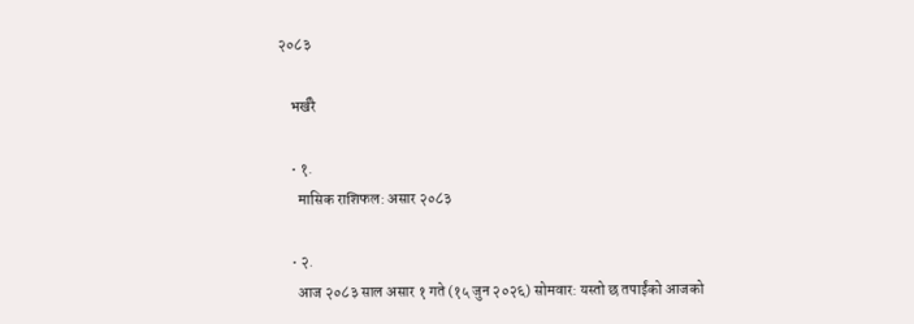२०८३

    भर्खरै

    • १.
      मासिक राशिफल: असार २०८३

    • २.
      आज २०८३ साल असार १ गते (१५ जुन २०२६) सोमवार: यस्तो छ तपाईंको आजको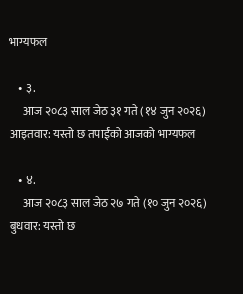भाग्यफल

    • ३.
      आज २०८३ साल जेठ ३१ गते (१४ जुन २०२६) आइतवार: यस्तो छ तपाईंको आजको भाग्यफल

    • ४.
      आज २०८३ साल जेठ २७ गते (१० जुन २०२६) बुधवार: यस्तो छ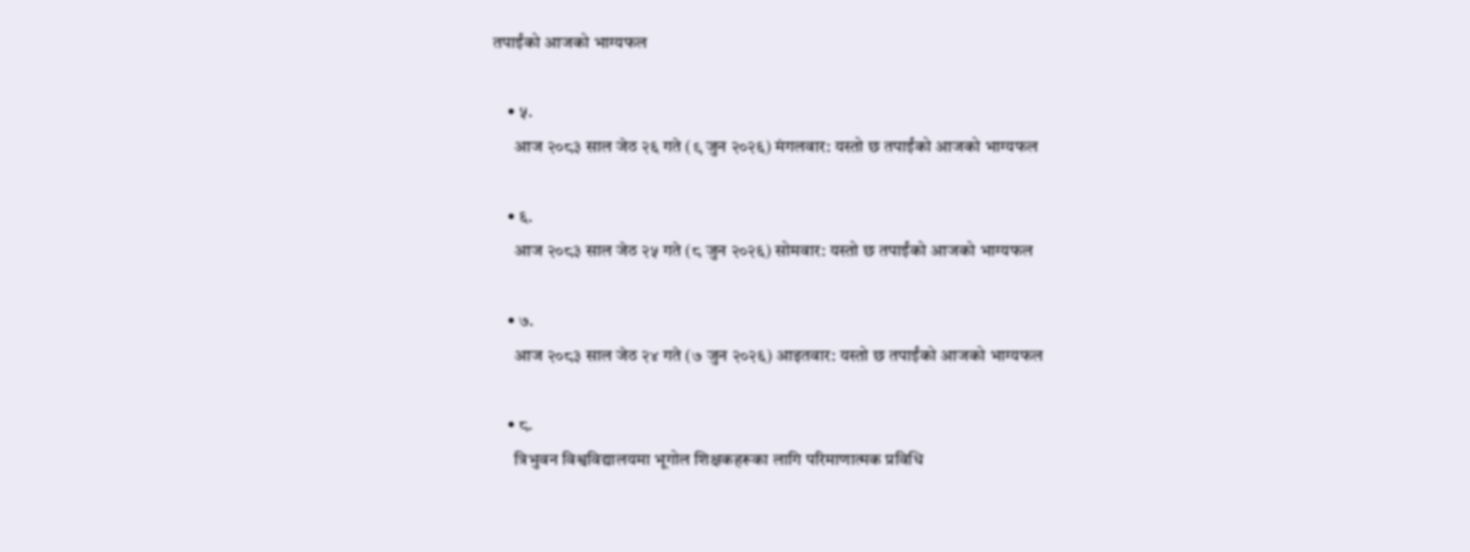तपाईंको आजको भाग्यफल

    • ५.
      आज २०८३ साल जेठ २६ गते (९ जुन २०२६) मंगलवार: यस्तो छ तपाईंको आजको भाग्यफल

    • ६.
      आज २०८३ साल जेठ २५ गते (८ जुन २०२६) सोमवार: यस्तो छ तपाईंको आजको भाग्यफल

    • ७.
      आज २०८३ साल जेठ २४ गते (७ जुन २०२६) आइतवार: यस्तो छ तपाईंको आजको भाग्यफल

    • ८.
      त्रिभुवन विश्वविद्यालयमा भूगोल शिक्षकहरूका लागि परिमाणात्मक प्रविधि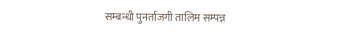सम्बन्धी पुनर्ताजगी तालिम सम्पन्न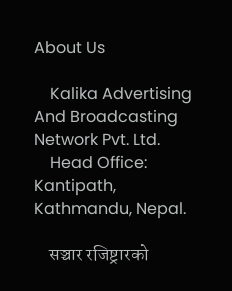About Us

    Kalika Advertising And Broadcasting Network Pvt. Ltd.
    Head Office: Kantipath, Kathmandu, Nepal.

    सञ्चार रजिष्ट्रारको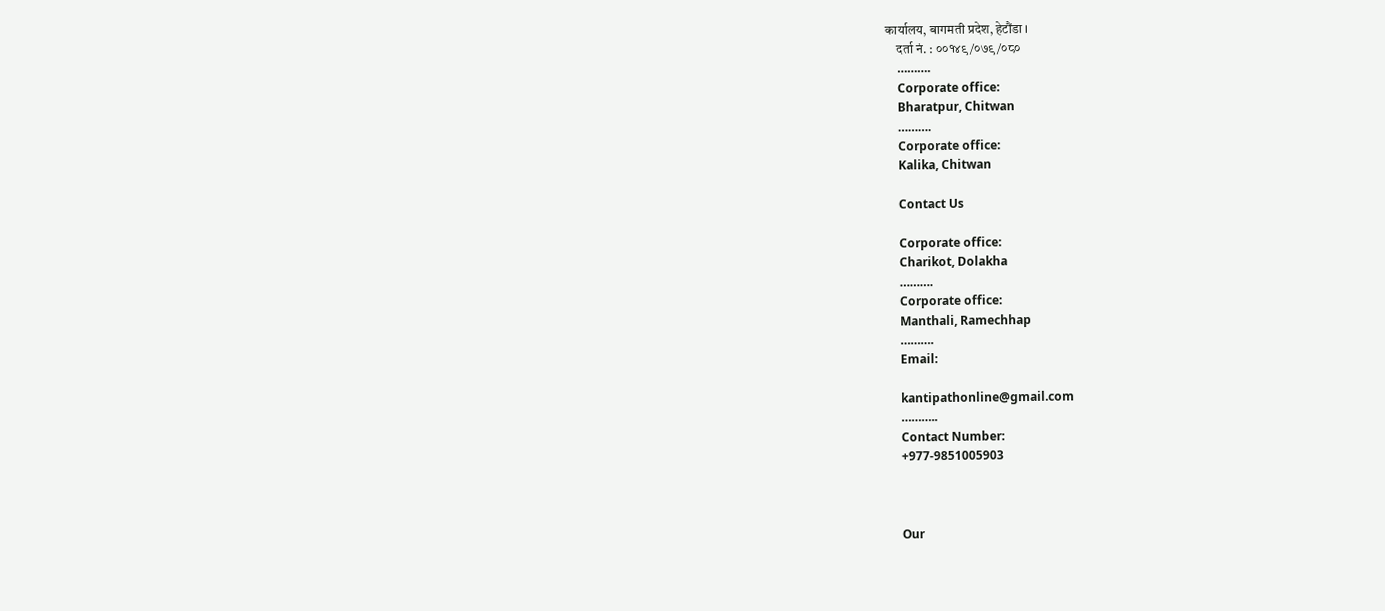कार्यालय, बागमती प्रदेश, हेटौंडा ।
    दर्ता नं. : ००१४९/०७९/०८०
    ……….
    Corporate office:
    Bharatpur, Chitwan
    ……….
    Corporate office:
    Kalika, Chitwan

    Contact Us

    Corporate office:
    Charikot, Dolakha
    ……….
    Corporate office:
    Manthali, Ramechhap
    ……….
    Email:

    kantipathonline@gmail.com
    ………..
    Contact Number:
    +977-9851005903



    Our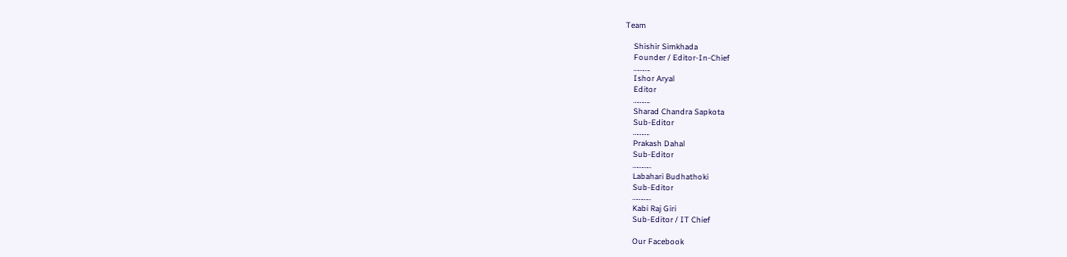Team

    Shishir Simkhada
    Founder / Editor-In-Chief
    ……….
    Ishor Aryal
    Editor
    ……….
    Sharad Chandra Sapkota
    Sub-Editor
    ……….
    Prakash Dahal
    Sub-Editor
    ………..
    Labahari Budhathoki
    Sub-Editor
    ………..
    Kabi Raj Giri
    Sub-Editor / IT Chief

    Our Facebook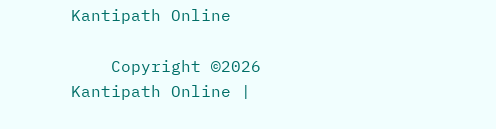Kantipath Online

    Copyright ©2026 Kantipath Online |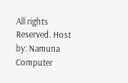All rights Reserved. Host by: Namuna Computer